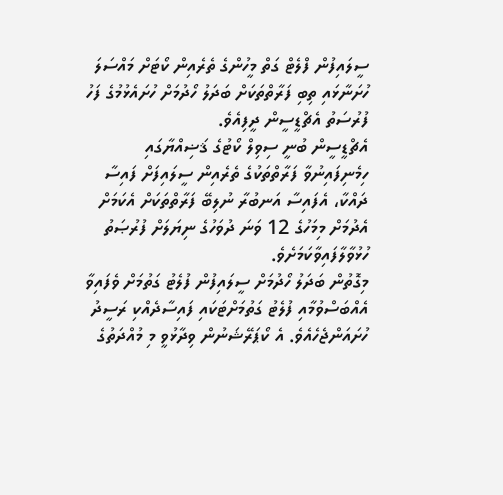ސީލައިފުން ފްލެޓް ގަތް މީހުންގެ ތެރެއިން ކޯޓަށް މައްސަލަ ހުށަނާޅައި ތިބި ފަރާތްތަކަށް ބަދަލު ހޯދުމަށް ހުށައެޅުމުގެ ފަހު ފުރުސަތު އެޗްޑީސީން ދީފިއެވެ.
އެޗްޑީސީން ބުނީ ސިވިލް ކޯޓުގެ ޤަޟިއްޔާގައި ހިމެނިފައިނުވާ ފަރާތްތަކުގެ ތެރެއިން ސީލައިފަށް ފައިސާ ދައްކާ، އެފައިސާ އަނބުރާ ނުލިބޭ ފަރާތްތަކަށް އެކަމަށް އެދުމަށް މިމަހުގެ 12 ވަނަ ދުވަހުގެ ނިޔަލަށް ފުރުޞަތު ހުޅުވާލާފައިވާކަމަށެވެ.
މިގޮތުން ބަދަލު ހޯދުމަށް ސީލައިފުން ފުލެޓު ގަތުމަށް ވެފައިވާ އެއްބަސްވުމާއި ފުލެޓު ގަތުމަށްޓަކައި ފައިސާދެއްކި ރަސީދު ހުށައަންޖެހެއެވެ. އެ ކޯޕަރޭޝަނުން ވިދާޅުވީ މި މުއްދަތުގެ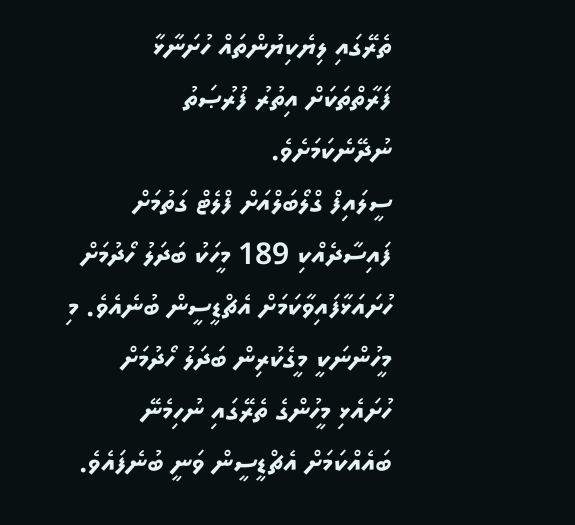ތެރޭގައި ލިޔެކިޔުންތައް ހުށަނާޅާ ފަރާތްތަކަށް އިތުރު ފުރުޞަތު ނުދޭނެކަމަށެވެ.
ސީލައިފް ގްލޯބަލްއަށް ފްލެޓް ގަތުމަށް ފައިސާދެއްކި 189 މީހަކު ބަދަލު ހޯދުމަށް ހުށައަޅާފައިވާކަމަށް އެޗްޑީސީން ބުނެއެވެ. މި މީހުންނަކީ މީގެކުރިން ބަދަލު ހޯދުމަށް ހުށައެޅި މީހުންގެ ތެރޭގައި ނުހިމެނޭ ބައެއްކަމަށް އެޗްޑީސީން ވަނީ ބުނެފައެވެ.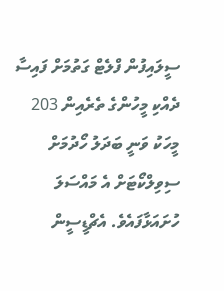ސީލައިފުން ފްލެޓް ގަތުމަށް ފައިސާ ދެއްކި މީހުންގެ ތެރެއިން 203 މީހަކު ވަނީ ބަދަލު ހޯދުމަށް ސިވިލްކޯޓަށް އެ މައްސަލަ ހުށައަޅާފައެވެ. އެޗްޑީސީން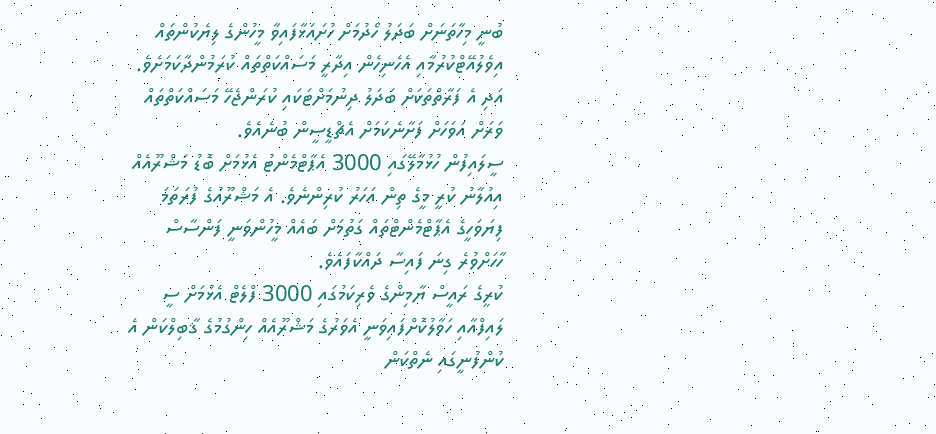ބުނީ މިހާތަނަށް ބަދަލު ހޯދުމަށް ހުށައަޅާފައިވާ މީހުންގެ ލިޔެކުންތައް އިވެލުއޭޓްކުރުމާއި އެހެނިހެން އިދާރީ މަސައްކަތްތައް ކުރަމުންދާކަމަށެވެ. އަދި އެ ފަރާތްތަކަށް ބަދަލު ދިނުމަށްޓަކައި ކުރަންޖެހޭ މަސައްކަތްތައް ވަރަށް އަވަހަށް ފަށާނެކަމަށް އެޗްޑީސީން ބުނެއެވެ.
ސީލައިފުން ހުޅުމާލޭގައި 3000 އެޕާޓްމެންޓު އެޅުމަށް ބޮޑު މަޝްރޫއެއް އިއުލާނު ކުރީ މީގެ ތިން އަހަރު ކުރިންނެވެ. އެ މަޝްރޫއުގެ ފުރަތަމަ ފިޔަވަހީގެ އެޕާޓްމެންޓްތައް ގަތުމަށް ބައެއް މީހުންވަނީ ފަންސާސް ހާހަށްވުރެ ގިނަ ފައިސާ ދައްކާފައެވެ.
ކުރީގެ ރައީސް ޔާމިންގެ ވެރިކަމުގައި 3000 ފްލެޓް އެޅުމަށް ސީ ލައިފްއާއި ހަވާލުކޮށްފައިވަނީ އެވަރުގެ މަޝްރޫއެއް ހިންގުމުގެ ޤާބިލްކަން އެ ކުންފުނީގައި ނެތްކަން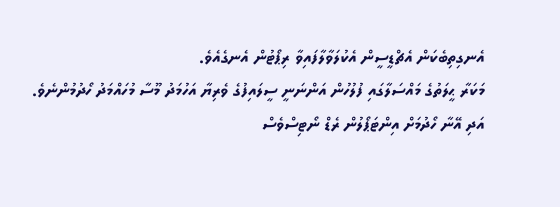އެނގިތިބެކަން އެޗްޑީސީން އެކުލަވާލާފައިވާ ރިޕޯޓުން އެނގެއެވެ.
މަކަރާ ޙީލަތުގެ މައްސަލާގައި ފުލުހުން އަންނަނީ ސީލައިފުގެ ވެރިޔާ އަހުމަދު މޫސާ މުހައްމަދު ހޯދުމުންނެވެ. އަދި އޭނާ ހޯދުމަށް އިންޓަޕޯލުން ރެޑް ނޯޓިސްވެސް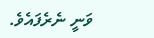ވަނީ ނެރެފައެވެ.